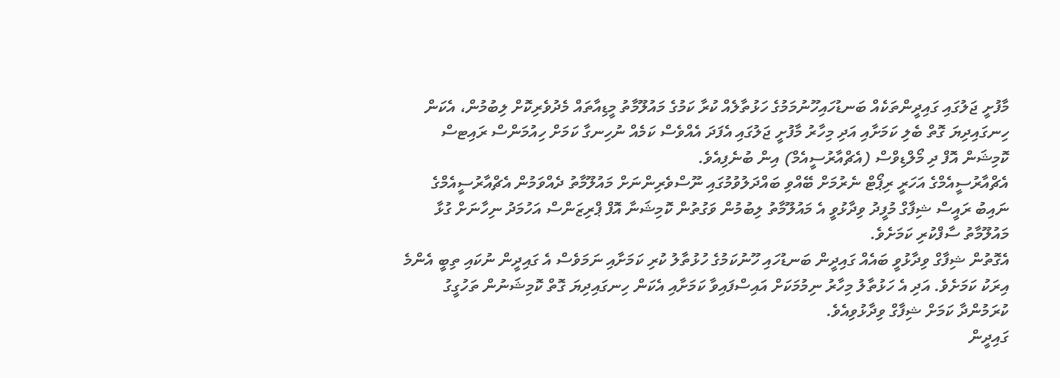މާފުށީ ޖަލުގައި ގައިދީންތަކެއް ބަނޑުހައިހޫނުމަމުގެ ހަޅުތާލެއް ކުރާ ކަމުގެ މައުލޫމާތު މީޑިއާތައް މެދުވެރިކޮށް ލިބުމުން، އެކަން ހިނގައިދިޔަ ގޮތް ބެލި ކަމަށާއި އަދި މިހާރު މާފުށީ ޖަލުގައި އެފަދަ އެއްވެސް ކަމެއް ނުހިނގާ ކަމަށް ހިއުމަންސް ރައިޓސް ކޮމިޝަން އޮފް ދި މޯލްޑިވްސް (އެޗްއާރުސީއެމް) އިން ބުނެފިއެވެ.
އެޗްއާރުސީއެމްގެ އަހަރީ ރިޕޯޓް ނެރުމަށް ބޭއްވި ބައްދަލުވުމުގައި ނޫސްވެރިންނަށް މައުލޫމާތު ދެއްވަމުން އެޗްއާރުސީއެމްގެ ނައިބު ރައީސް ޝިފާގް މުފީދު ވިދާޅުވީ އެ މައުލޫމާތު ލިބުމުން ވަގުތުން ކޮމިޝަނާ އޮފް ޕްރިޒަންސް އަހުމަދު ނިހާނަށް ގުޅާ މައުލޫމާތު ސާފްކުރި ކަމަށެވެ.
އެގޮތުން ޝިފާގް ވިދާޅުވީ ބައެއް ގައިދީން ބަނޑުހައި ހޫނުކަމުގެ ހުޅުތާލު ކުރި ކަމަށާއި ނަމަވެސް އެ ގައިދީން ނުކައި ތިބީ އެންމެ އިރަކު ކަމަށެވެ. އަދި އެ ހަޅުތާލު މިހާރު ނިމުމަކަށް އައިސްފައިވާ ކަމަށާއި އެކަން ހިނގައިދިޔަ ގޮތް ކޮމިޝަނުން ތަހުގީގު ކުރަމުންދާ ކަމަށް ޝިފާގް ވިދާޅުވިއެވެ.
ގައިދީން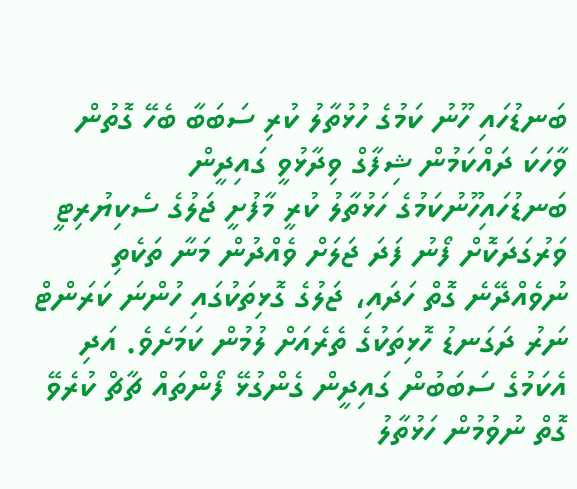ބަނޑުހައި ހޫނު ކަމުގެ ހުޅުތާލު ކުރި ސަބަބާ ބެހޭ ގޮތުން ވާހަކަ ދައްކަމުން ޝިފާގް ވިދާޅުވީ ގައިދީން ބަނޑުހައިހޫނުކަމުގެ ހަޅުތާލު ކުރީ މާފުށީ ޖަލުގެ ސެކިޔުރިޓީ ވަރުގަދަކޮށް ފޯނު ފަދަ ޖަލަށް ވެއްދުން މަނާ ތަކެތި ނުވެއްދޭނެ ގޮތް ހަދައި، ޖަލުގެ ގޮޅިތަކުގައި ހުންނަ ކަރަންޓް ނަރު ދަގަނޑު ހޮޅިތަކުގެ ތެރެއަށް ލުމުން ކަމަށެވެ. އަދި އެކަމުގެ ސަބަބުން ގައިދީން ގެންގުޅޭ ފޯންތައް ޗާޗް ކުރެވޭ ގޮތް ނުވުމުން ހަޅުތާލު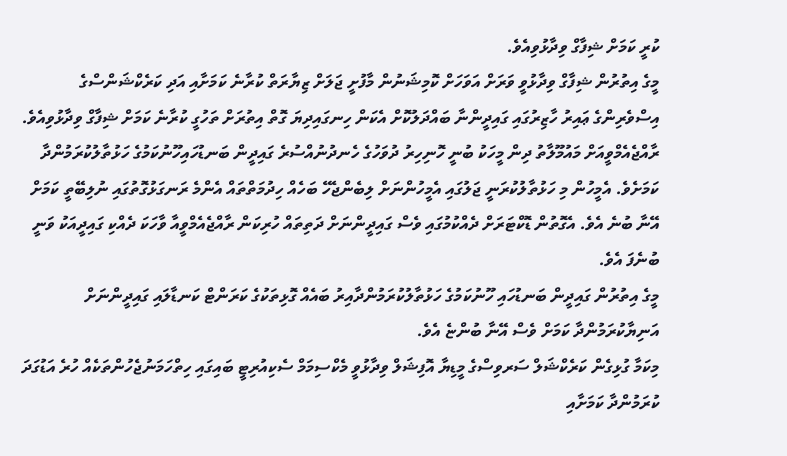ކުރީ ކަމަށް ޝިފާގް ވިދާޅުވިއެވެ.
މީގެ އިތުރުން ޝިފާގް ވިދާޅުވީ ވަރަށް އަވަހަށް ކޮމިޝަނުން މާފުށީ ޖަލަށް ޒިޔާރަތް ކުރާނެ ކަމަށާއި އަދި ކަރެކްޝަންސްގެ އިސްވެރިންގެ ޢައިރު ހާޒިރުގައި ގައިދީންނާ ބައްދަލުކޮށް އެކަން ހިނގައިދިޔަ ގޮތް އިތުރަށް ތަހުގީ ކުރާނެ ކަމަށް ޝިފާގް ވިދާޅުވިއެވެ.
ރާއްޖެއެމްވީއަށް މައުމޫލާތު ދިން މީހަކު ބުނީ ހޮނިހިރު ދުވަހުގެ ހެނދުނުއްސުރެ ގައިދީން ބަނޑުހައިހޫނުކަމުގެ ހަޅުތާލުކުރަމުންދާ ކަމަށެވެ. އެމީހުން މި ހަޅުތާލުކުރަނީ ޖަލުގައި އެމީހުންނަށް ލިބެންޖެހޭ ބަހެއް ހިދުމަތްތައް އެންމެ ރަނގަޅުގޮތުގައި ނުލިބޭތީ ކަމަށް އޭނާ ބުނެ އެވެ. އެގޮތުން ޑޮކްޓަރަށް ދެއްކުމުގައި ވެސް ގައިދީންނަށް ދަތިތައް ހުރިކަން ރާއްޖެއެމްވީއާ ވާހަކަ ދެއްކި ގައިދީއަކު ވަނީ ބުނެފަ އެވެ.
މީގެ އިތުރުން ގައިދީން ބަނޑުހައި ހޫނުކަމުގެ ހަޅުތާލުކުރަމުންދާއިރު ބައެއް ގޮޅިތަކުގެ ކަރަންޓް ކަނޑާލައި ގައިދީންނަށް އަނިޔާކުރަމުންދާ ކަމަށް ވެސް އޭނާ ބުންޏެ އެވެ.
މިކަމާ ގުޅިގެން ކަރެކްޝަލް ސަރވިސްގެ މީޑިޔާ އޮފިޝަލް ވިދާޅުވީ މެކްސިމަމް ސެކިއުރިޓީ ބައިގައި ހިތްހަމަނުޖެހުންތަކެއް ހުރެ އަޑުގަދަ ކުރަމުންދާ ކަމަށާއި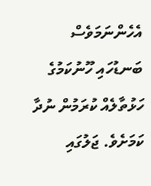އެހެންނަމަވެސް ބަނޑުހައި ހޫނުކަމުގެ ހަޅުތާލެއް ކުރަމުން ނުދާ ކަމަށެވެ. ޖަލުގައި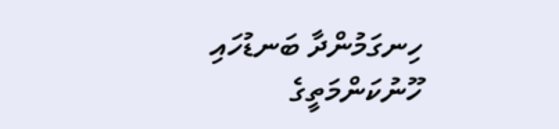ހިނގަމުންދާ ބަނޑުހައި ހޫނުކަންމަތީގެ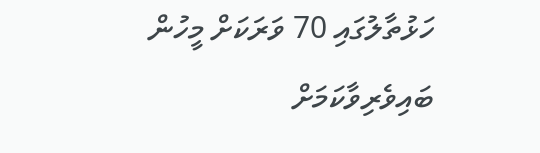ހަޅުތާލުގައި 70 ވަރަކަށް މީހުން ބައިވެރިވާކަމަށް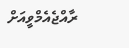ރާއްޖެއެމްވީއަށް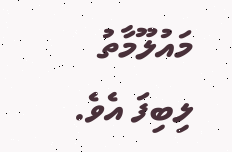މައުލޫމާތު ލިބިފަ އެވެ.